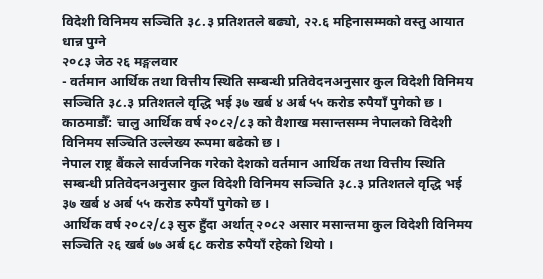विदेशी विनिमय सञ्चिति ३८.३ प्रतिशतले बढ्यो, २२.६ महिनासम्मको वस्तु आयात धान्न पुग्ने
२०८३ जेठ २६ मङ्गलवार
- वर्तमान आर्थिक तथा वित्तीय स्थिति सम्बन्धी प्रतिवेदनअनुसार कुल विदेशी विनिमय सञ्चिति ३८.३ प्रतिशतले वृद्धि भई ३७ खर्ब ४ अर्ब ५५ करोड रुपैयाँ पुगेको छ ।
काठमाडौँ: चालु आर्थिक वर्ष २०८२/८३ को वैशाख मसान्तसम्म नेपालको विदेशी विनिमय सञ्चिति उल्लेख्य रूपमा बढेको छ ।
नेपाल राष्ट्र बैंकले सार्वजनिक गरेको देशको वर्तमान आर्थिक तथा वित्तीय स्थिति सम्बन्धी प्रतिवेदनअनुसार कुल विदेशी विनिमय सञ्चिति ३८.३ प्रतिशतले वृद्धि भई ३७ खर्ब ४ अर्ब ५५ करोड रुपैयाँ पुगेको छ ।
आर्थिक वर्ष २०८२/८३ सुरु हुँदा अर्थात् २०८२ असार मसान्तमा कुल विदेशी विनिमय सञ्चिति २६ खर्ब ७७ अर्ब ६८ करोड रुपैयाँ रहेको थियो ।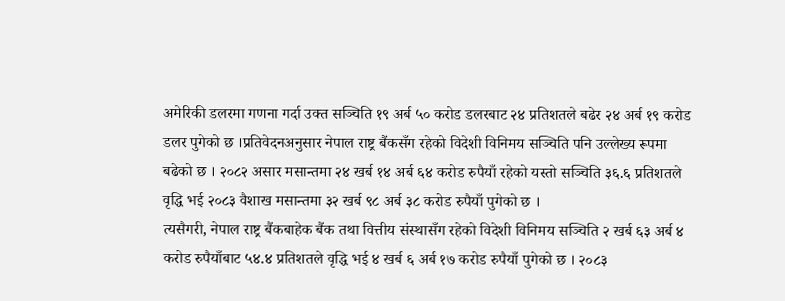अमेरिकी डलरमा गणना गर्दा उक्त सञ्चिति १९ अर्ब ५० करोड डलरबाट २४ प्रतिशतले बढेर २४ अर्ब १९ करोड डलर पुगेको छ ।प्रतिवेदनअनुसार नेपाल राष्ट्र बैंकसँग रहेको विदेशी विनिमय सञ्चिति पनि उल्लेख्य रूपमा बढेको छ । २०८२ असार मसान्तमा २४ खर्ब १४ अर्ब ६४ करोड रुपैयाँ रहेको यस्तो सञ्चिति ३६.६ प्रतिशतले वृद्धि भई २०८३ वैशाख मसान्तमा ३२ खर्ब ९८ अर्ब ३८ करोड रुपैयाँ पुगेको छ ।
त्यसैगरी, नेपाल राष्ट्र बैंकबाहेक बैंक तथा वित्तीय संस्थासँग रहेको विदेशी विनिमय सञ्चिति २ खर्ब ६३ अर्ब ४ करोड रुपैयाँबाट ५४.४ प्रतिशतले वृद्धि भई ४ खर्ब ६ अर्ब १७ करोड रुपैयाँ पुगेको छ । २०८३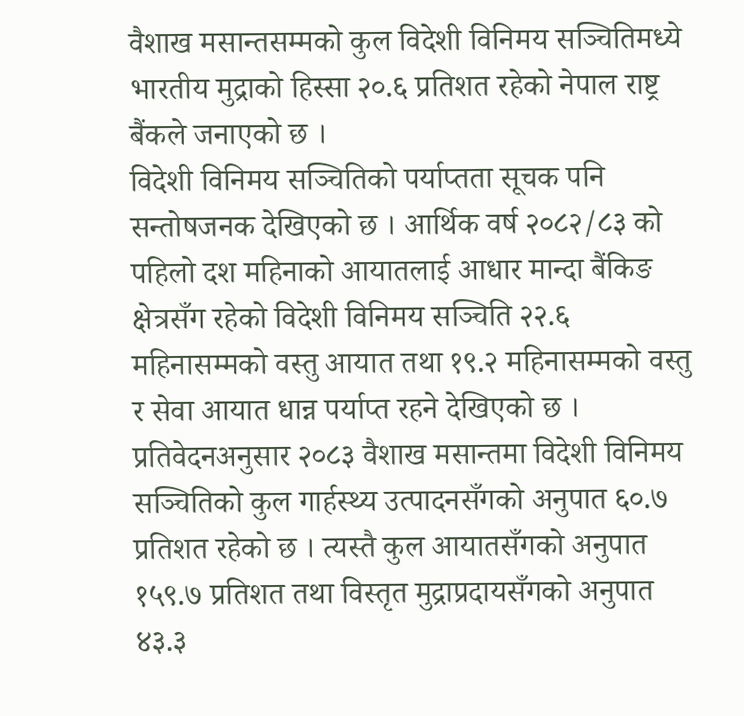वैशाख मसान्तसम्मको कुल विदेशी विनिमय सञ्चितिमध्ये भारतीय मुद्राको हिस्सा २०.६ प्रतिशत रहेको नेपाल राष्ट्र बैंकले जनाएको छ ।
विदेशी विनिमय सञ्चितिको पर्याप्तता सूचक पनि सन्तोषजनक देखिएको छ । आर्थिक वर्ष २०८२/८३ को पहिलो दश महिनाको आयातलाई आधार मान्दा बैंकिङ क्षेत्रसँग रहेको विदेशी विनिमय सञ्चिति २२.६ महिनासम्मको वस्तु आयात तथा १९.२ महिनासम्मको वस्तु र सेवा आयात धान्न पर्याप्त रहने देखिएको छ ।
प्रतिवेदनअनुसार २०८३ वैशाख मसान्तमा विदेशी विनिमय सञ्चितिको कुल गार्हस्थ्य उत्पादनसँगको अनुपात ६०.७ प्रतिशत रहेको छ । त्यस्तै कुल आयातसँगको अनुपात १५९.७ प्रतिशत तथा विस्तृत मुद्राप्रदायसँगको अनुपात ४३.३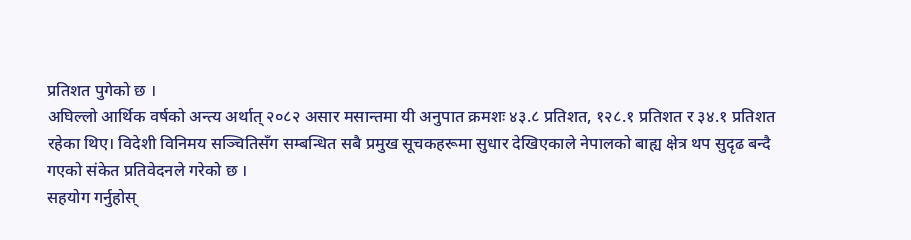प्रतिशत पुगेको छ ।
अघिल्लो आर्थिक वर्षको अन्त्य अर्थात् २०८२ असार मसान्तमा यी अनुपात क्रमशः ४३.८ प्रतिशत, १२८.१ प्रतिशत र ३४.१ प्रतिशत रहेका थिए। विदेशी विनिमय सञ्चितिसँग सम्बन्धित सबै प्रमुख सूचकहरूमा सुधार देखिएकाले नेपालको बाह्य क्षेत्र थप सुदृढ बन्दै गएको संकेत प्रतिवेदनले गरेको छ ।
सहयोग गर्नुहोस्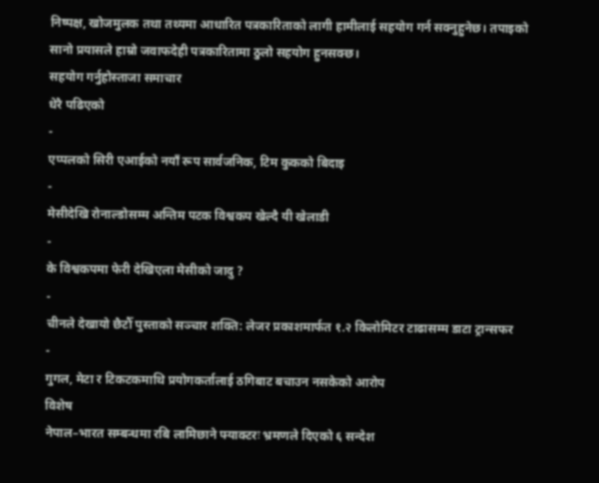निष्पक्ष, खोजमुलक तथा तथ्यमा आधारित पत्रकारिताको लागी हामीलाई सहयोग गर्न सक्नुहुनेछ। तपाइको सानो प्रयासले हाम्रो जवाफदेही पत्रकारितामा ठुलो सहयोग हुनसक्छ।
सहयोग गर्नुहोस्ताजा समाचार
धेरै पढिएको
-
एप्पलको सिरी एआईको नयाँ रूप सार्वजनिक, टिम कुकको बिदाइ
-
मेसीदेखि रोनाल्डोसम्म अन्तिम पटक विश्वकप खेल्दै यी खेलाडी
-
के विश्वकपमा फेरी देखिएला मेसीको जादु ?
-
चीनले देखायो छैटौँ पुस्ताको सञ्चार शक्ति: लेजर प्रकाशमार्फत १.२ किलोमिटर टाढासम्म डाटा ट्रान्सफर
-
गुगल, मेटा र टिकटकमाथि प्रयोगकर्तालाई ठगिबाट बचाउन नसकेको आरोप
विशेष
नेपाल–भारत सम्बन्धमा रबि लामिछाने फ्याक्टरः भ्रमणले दिएको ६ सन्देश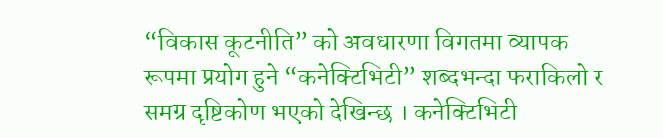“विकास कूटनीति” को अवधारणा विगतमा व्यापक रूपमा प्रयोग हुने “कनेक्टिभिटी” शब्दभन्दा फराकिलो र समग्र दृष्टिकोण भएको देखिन्छ । कनेक्टिभिटी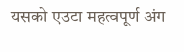यसको एउटा महत्वपूर्ण अंग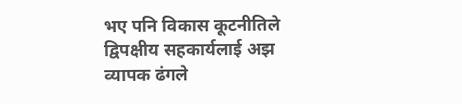भए पनि विकास कूटनीतिले द्विपक्षीय सहकार्यलाई अझ व्यापक ढंगले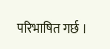परिभाषित गर्छ ।